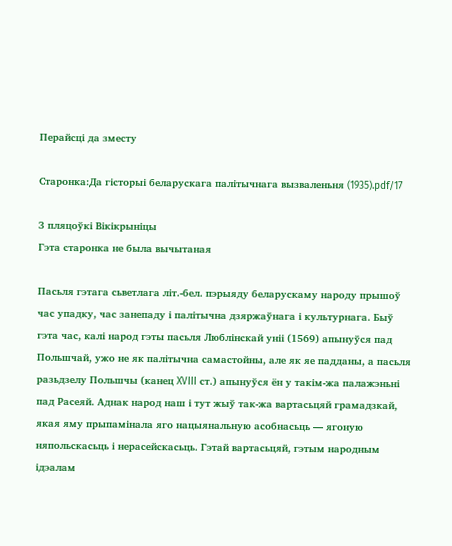Перайсці да зместу

Старонка:Да гісторыі беларускага палітычнага вызваленьня (1935).pdf/17

З пляцоўкі Вікікрыніцы
Гэта старонка не была вычытаная

Пасьля гэтага сьветлага літ.-бел. пэрыяду беларускаму народу прышоў час упадку, час занепаду і палітычна дзяржаўнага і культурнага. Быў гэта час, калі народ гэты пасьля Люблінскай уніі (1569) апынуўся пад Польшчай, ужо не як палітычна самастойны, але як яе падданы, а пасьля разьдзелу Польшчы (канец XVIII ст.) апынуўся ён у такім-жа палажэньні пад Расеяй. Аднак народ наш і тут жыў так-жа вартасьцяй грамадзкай, якая яму прыпамінала яго нацыянальную асобнасьць — ягоную няпольскасьць і нерасейскасьць. Гэтай вартасьцяй, гэтым народным ідэалам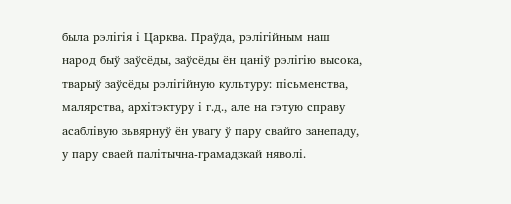была рэлігія і Царква. Праўда, рэлігійным наш народ быў заўсёды, заўсёды ён цаніў рэлігію высока, тварыў заўсёды рэлігійную культуру: пісьменства, малярства, архітэктуру і г.д., але на гэтую справу асаблівую зьвярнуў ён увагу ў пару свайго занепаду, у пару сваей палітычна-грамадзкай няволі.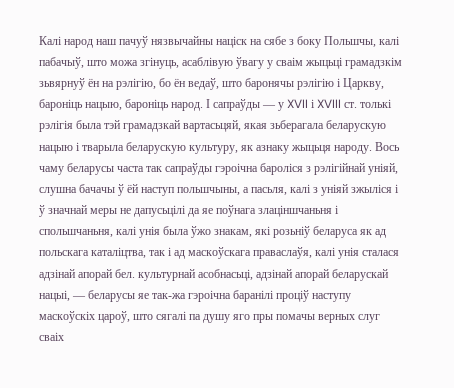Калі народ наш пачуў нязвычайны націск на сябе з боку Польшчы, калі пабачыў, што можа згінуць, асаблівую ўвагу у сваім жыцьці грамадзкім зьвярнуў ён на рэлігію, бо ён ведаў, што баронячы рэлігію і Царкву, бароніць нацыю, бароніць народ. І сапраўды — у XVII і XVIII ст. толькі рэлігія была тэй грамадзкай вартасьцяй, якая зьберагала беларускую нацыю і тварыла беларускую культуру, як азнаку жыцьця народу. Вось чаму беларусы часта так сапраўды гэроічна бароліся з рэлігійнай уніяй, слушна бачачы ў ёй наступ польшчыны, а пасьля, калі з уніяй зжыліся і ў значнай меры не дапусьцілі да яе поўнага злаціншчаньня і спольшчаньня, калі унія была ўжо знакам, які розьніў беларуса як ад польскага каталіцтва, так і ад маскоўскага праваслаўя, калі унія сталася адзінай апорай бел. культурнай асобнасьці, адзінай апорай беларускай нацыі, — беларусы яе так-жа гэроічна баранілі проціў наступу маскоўскіх цароў, што сягалі па душу яго пры помачы верных слуг сваіх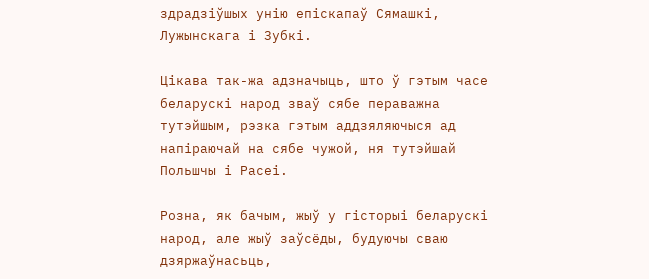здрадзіўшых унію епіскапаў Сямашкі, Лужынскага і Зубкі.

Цікава так-жа адзначыць, што ў гэтым часе беларускі народ зваў сябе пераважна тутэйшым, рэзка гэтым аддзяляючыся ад напіраючай на сябе чужой, ня тутэйшай Польшчы і Расеі.

Розна, як бачым, жыў у гісторыі беларускі народ, але жыў заўсёды, будуючы сваю дзяржаўнасьць,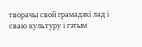творачы свой грамадзкі лад і сваю культуру і гэтым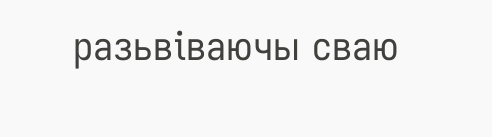разьвіваючы сваю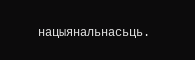нацыянальнасьць.